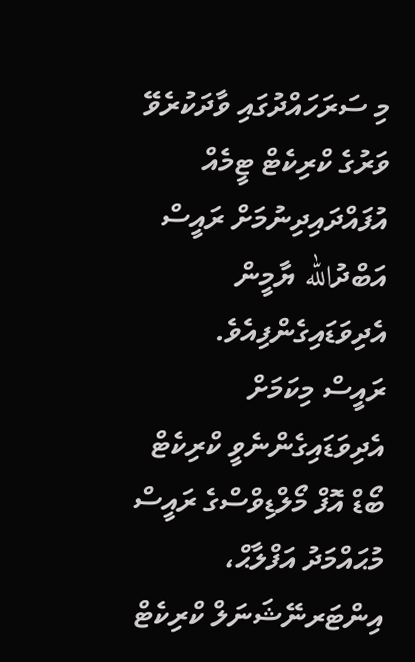މި ސަރަހައްދުގައި ވާދަކުރެވޭ ވަރުގެ ކްރިކެޓް ޓީމެއް އުފައްދައިދިނުމަށް ރައީސް އަބްދުالله ޔާމީން އެދިވަޑައިގެންފިއެވެ.
ރައީސް މިކަމަށް އެދިވަޑައިގެންނެވީ ކްރިކެޓް ބޯޑް އޮފް މޯލްޑިވްސްގެ ރައީސް މުޙައްމަދު އަފްލާޙް، އިންޓަރނޭޝަނަލް ކްރިކެޓް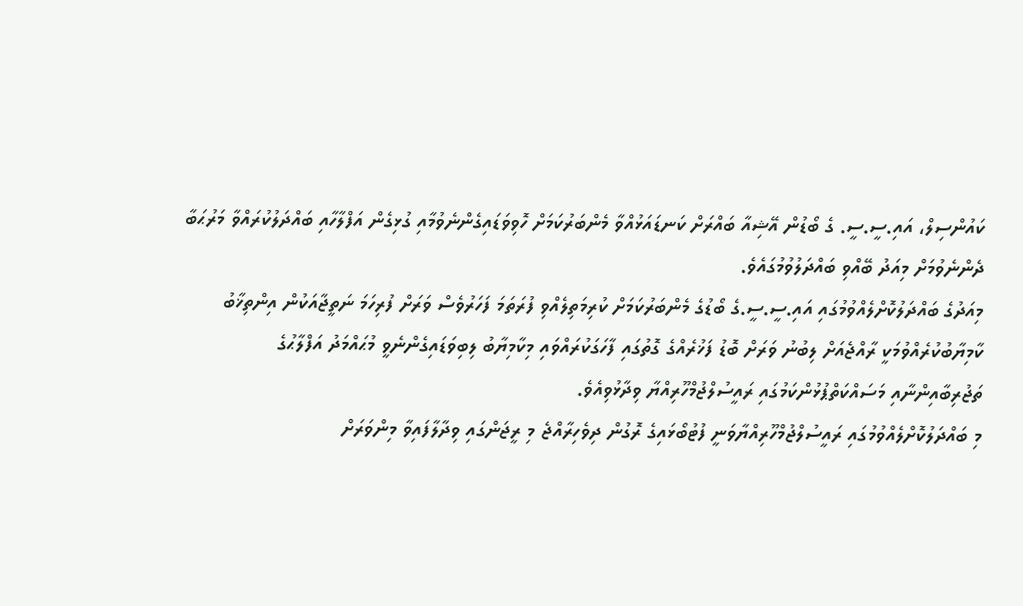ކައުންސިލް، އައި.ސީ.ސީ. ގެ ބޯޑުން އޭޝިއާ ބައްރަށް ކަނޑައަޅުއްވާ މެންބަރުކަމަށް ހޮވިވަޑައިގެންނެވުމާއި ގުޅިގެން އަފްލާހާއި ބައްދަލުކުރައްވާ މަރުޙަބާ ދެންނެވުމަށް މިއަދު ބޭއްވި ބައްދަލުވުމުގައެވެ.
މިއަދުގެ ބައްދަލުކޮށްލެއްވުމުގައި އައި.ސީ.ސީ.ގެ ބޯޑުގެ މެންބަރުކަމަށް ކުރިމަތިލެއްވި ފުރަތަމަ ފަހަރުވެސް ވަރަށް ފުރިހަމަ ނަތީޖާއަކުން އިންތިޚާބު ކާމިޔާބުކުރެއްވުމަކީ ރާއްޖެއަށް ލިބުނު ވަރަށް ބޮޑު ފަޚުރެއްގެ ގޮތުގައި ފާހަގަކުރައްވައި މިކާމިޔާބު ލިބިވަޑައިގެންނެވީ މުޙައްމަދު އަފްލާޙުގެ ތަޖުރިބާއިންނާއި މަސައްކަތްޕުޅުންކަމުގައި ރައީސުލްޖުމްހޫރިއްޔާ ވިދާޅުވިއެވެ.
މި ބައްދަލުކޮށްލެއްވުމުގައި ރައީސުލްޖުމްހޫރިއްޔާވަނީ ފުޓުބޯޅައިގެ ރޮގުން ދިވެހިރާއްޖެ މި ރީޖަންގައި ވިދާލާފައިވާ މިންވަރަށް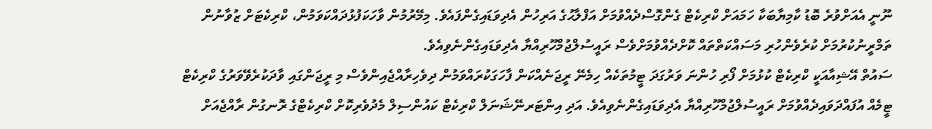ނޫނީ އެއަށްވުރެ ބޮޑު ކާމިޔާބަކާ ހަމައަށް ކްރިކެޓް ގެންގޮސްދެއްވުމަށް އަފްލާޙުގެ އަރިހުން އެދިވަޑައިގެންފައެވެ. މިމޭރުމުން ވާހަކަފުޅުދައްކަވަމުން، ކްރިކެޓަށް ޒުވާނުން ތަމްރީނުކުރުމަށް ކުރެވެންހުރި މަސައްކަތްތައް ކޮށްދެއްވުމަށްވެސް ރައީސުލްޖުމްހޫރިއްޔާ އެދިވަޑައިގެންނެވިއެވެ.
ސައުތް އޭޝިއާއަކީ ކްރިކެޓް ކުޅުމަށް ފޯރި ހުންނަ ވަރުގަދަ ޓީމުތަކެއް ހިމެނޭ ރީޖަނެއްކަން ފާހަގަކުރައްވަމުން ދިވެހިރާއްޖެއިންވެސް މި ރީޖަންގައި ވާދަކުރެވޭވަރުގެ ކްރިކެޓް ޓީމެއް އުފައްދަވައިދެއްވުމަށް ރައީސުލްޖުމްހޫރިއްޔާ އެދިވަޑައިގެންނެވިއެވެ. އަދި އިންޓަރނޭޝަނަލް ކްރިކެޓް ކައުންސިލް މެދުވެރިކޮށް ކްރިކެޓްގެ ރޮނގުން ރާއްޖެއަށް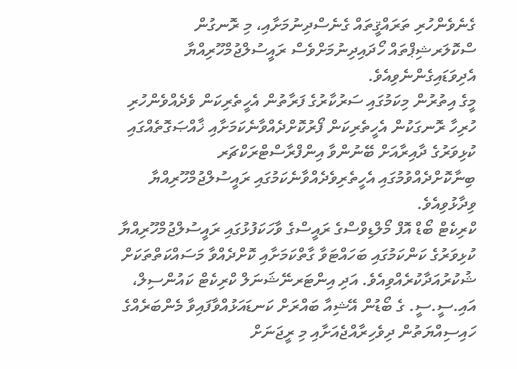ގެނެވެންހުރި ތަރައްޤީތައް ގެނެސްދިނުމަށާއި، މި ރޮނގުން ސްކޮލަރޝިޕްތައް ހޯދައިދިނުމަށްވެސް ރައީސުލްޖުމްހޫރިއްޔާ އެދިވަޑައިގެންނެވިއެވެ.
މީގެ އިތުރުން މިކަމުގައި ސަރުކާރުގެ ފަރާތުން އެހީތެރިކަން ވެދެއްވެންހުރި ހުރިހާ ރޮނގަކުން އެހީތެރިކަން ފޯރުކޮށްދެއްވާނެކަމަށާއި ޚާއްޞަގޮތެއްގައި ކުޅިވަރުގެ ދާއިރާއަށް ބޭނުންވާ އިންފްރާސްޓްރަކްޗަރ ބިނާކޮށްދެއްވުމުގައި އެހީތެރިވެދެއްވާނެކަމުގައި ރައީސުލްޖުމްހޫރިއްޔާ ވިދާޅުވިއެވެ.
ކްރިކެޓް ބޯޑް އޮފް މޯލްޑިވްސްގެ ރައީސްގެ ވާހަކަފުޅުގައި ރައީސުލްޖުމްހޫރިއްޔާ ކުޅިވަރުގެ ކަންކަމުގައި ބަހައްޓަވާ ގާތްކަމަށާއި ކޮށްދެއްވާ މަސައްކަތްތަކަށް ޝުކުރުއަދާކުރެއްވިއެވެ. އަދި އިންޓަރނޭޝަނަލް ކްރިކެޓް ކައުންސިލް، އައި.ސީ.ސީ. ގެ ބޯޑުން އޭޝިއާ ބައްރަށް ކަނޑައަޅުއްވާފައިވާ މެންބަރެއްގެ ހައިސިއްޔަތުން ދިވެހިރާއްޖެއަށާއި މި ރީޖަނަށް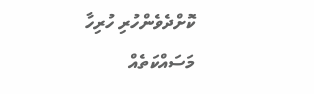ކޮށްދެވެންހުރި ހުރިހާ މަސައްކަތެއް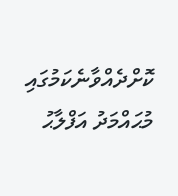ކޮށްދެއްވާނެކަމުގައި މުޙައްމަދު އަފްލާޙު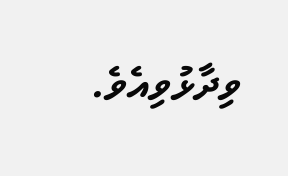ވިދާޅުވިއެވެ.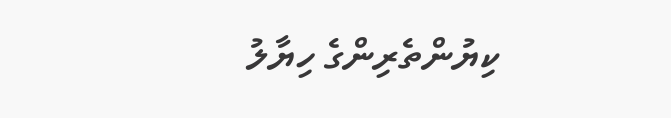ކިޔުންތެރިންގެ ހިޔާލު